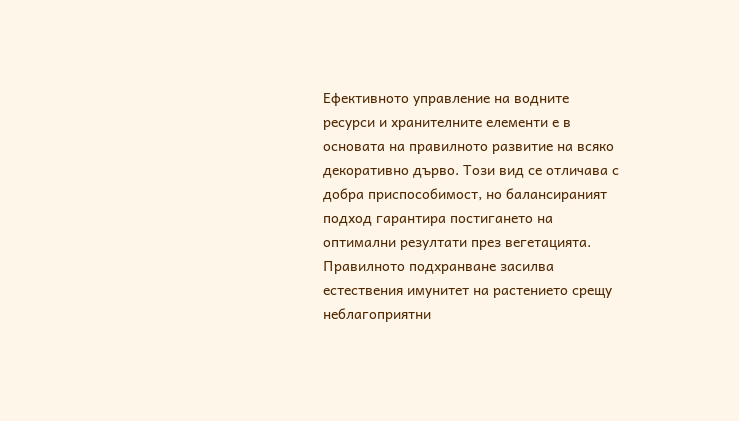Ефективното управление на водните ресурси и хранителните елементи е в основата на правилното развитие на всяко декоративно дърво. Този вид се отличава с добра приспособимост, но балансираният подход гарантира постигането на оптимални резултати през вегетацията. Правилното подхранване засилва естествения имунитет на растението срещу неблагоприятни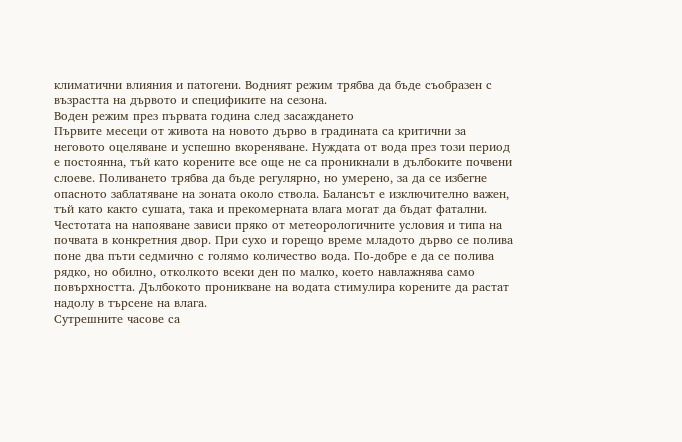климатични влияния и патогени. Водният режим трябва да бъде съобразен с възрастта на дървото и спецификите на сезона.
Воден режим през първата година след засаждането
Първите месеци от живота на новото дърво в градината са критични за неговото оцеляване и успешно вкореняване. Нуждата от вода през този период е постоянна, тъй като корените все още не са проникнали в дълбоките почвени слоеве. Поливането трябва да бъде регулярно, но умерено, за да се избегне опасното заблатяване на зоната около ствола. Балансът е изключително важен, тъй като както сушата, така и прекомерната влага могат да бъдат фатални.
Честотата на напояване зависи пряко от метеорологичните условия и типа на почвата в конкретния двор. При сухо и горещо време младото дърво се полива поне два пъти седмично с голямо количество вода. По-добре е да се полива рядко, но обилно, отколкото всеки ден по малко, което навлажнява само повърхността. Дълбокото проникване на водата стимулира корените да растат надолу в търсене на влага.
Сутрешните часове са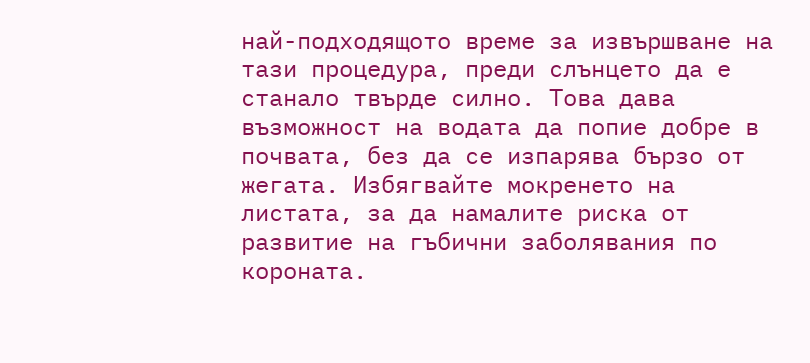най-подходящото време за извършване на тази процедура, преди слънцето да е станало твърде силно. Това дава възможност на водата да попие добре в почвата, без да се изпарява бързо от жегата. Избягвайте мокренето на листата, за да намалите риска от развитие на гъбични заболявания по короната.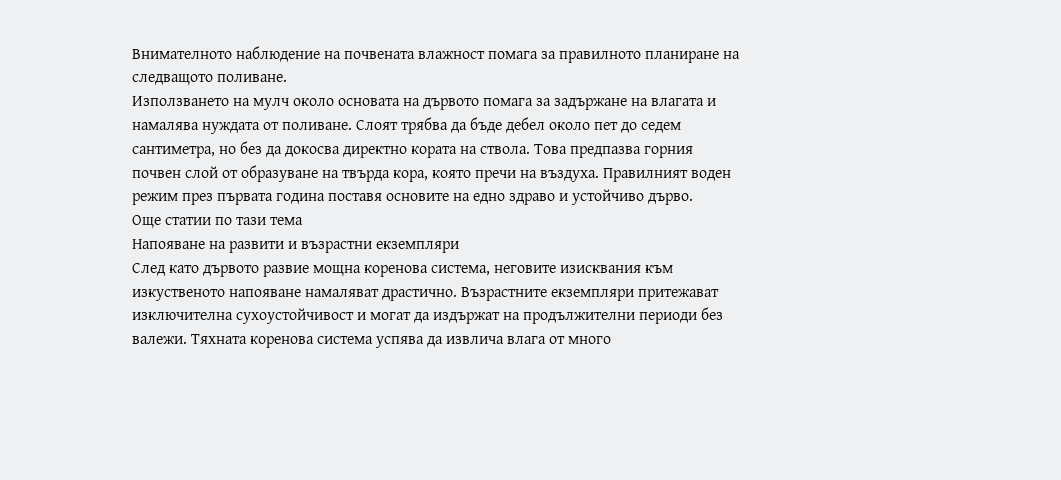Внимателното наблюдение на почвената влажност помага за правилното планиране на следващото поливане.
Използването на мулч около основата на дървото помага за задържане на влагата и намалява нуждата от поливане. Слоят трябва да бъде дебел около пет до седем сантиметра, но без да докосва директно кората на ствола. Това предпазва горния почвен слой от образуване на твърда кора, която пречи на въздуха. Правилният воден режим през първата година поставя основите на едно здраво и устойчиво дърво.
Още статии по тази тема
Напояване на развити и възрастни екземпляри
След като дървото развие мощна коренова система, неговите изисквания към изкуственото напояване намаляват драстично. Възрастните екземпляри притежават изключителна сухоустойчивост и могат да издържат на продължителни периоди без валежи. Тяхната коренова система успява да извлича влага от много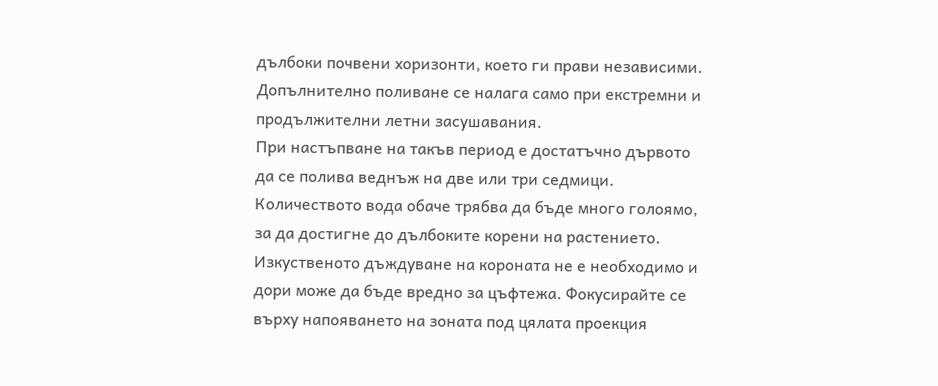дълбоки почвени хоризонти, което ги прави независими. Допълнително поливане се налага само при екстремни и продължителни летни засушавания.
При настъпване на такъв период е достатъчно дървото да се полива веднъж на две или три седмици. Количеството вода обаче трябва да бъде много голоямо, за да достигне до дълбоките корени на растението. Изкуственото дъждуване на короната не е необходимо и дори може да бъде вредно за цъфтежа. Фокусирайте се върху напояването на зоната под цялата проекция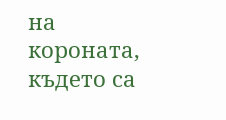на короната, където са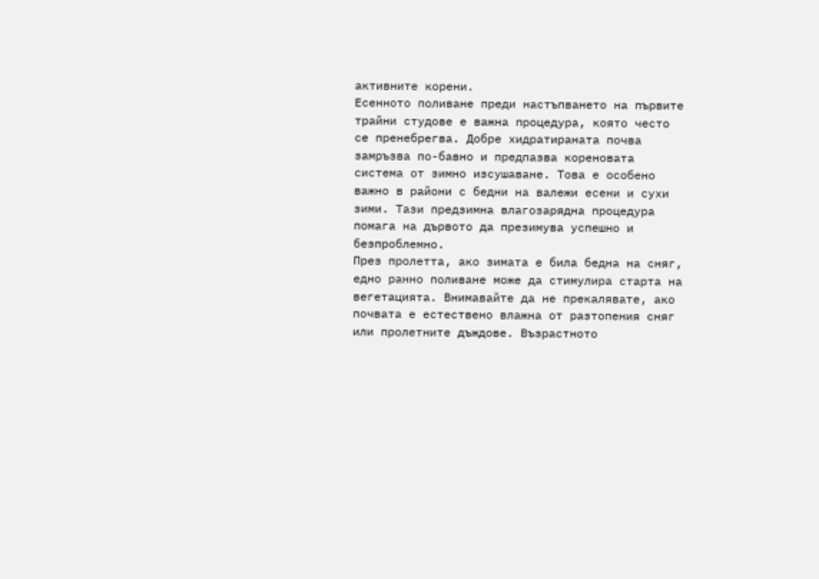активните корени.
Есенното поливане преди настъпването на първите трайни студове е важна процедура, която често се пренебрегва. Добре хидратираната почва замръзва по-бавно и предпазва кореновата система от зимно изсушаване. Това е особено важно в райони с бедни на валежи есени и сухи зими. Тази предзимна влагозарядна процедура помага на дървото да презимува успешно и безпроблемно.
През пролетта, ако зимата е била бедна на сняг, едно ранно поливане може да стимулира старта на вегетацията. Внимавайте да не прекалявате, ако почвата е естествено влажна от разтопения сняг или пролетните дъждове. Възрастното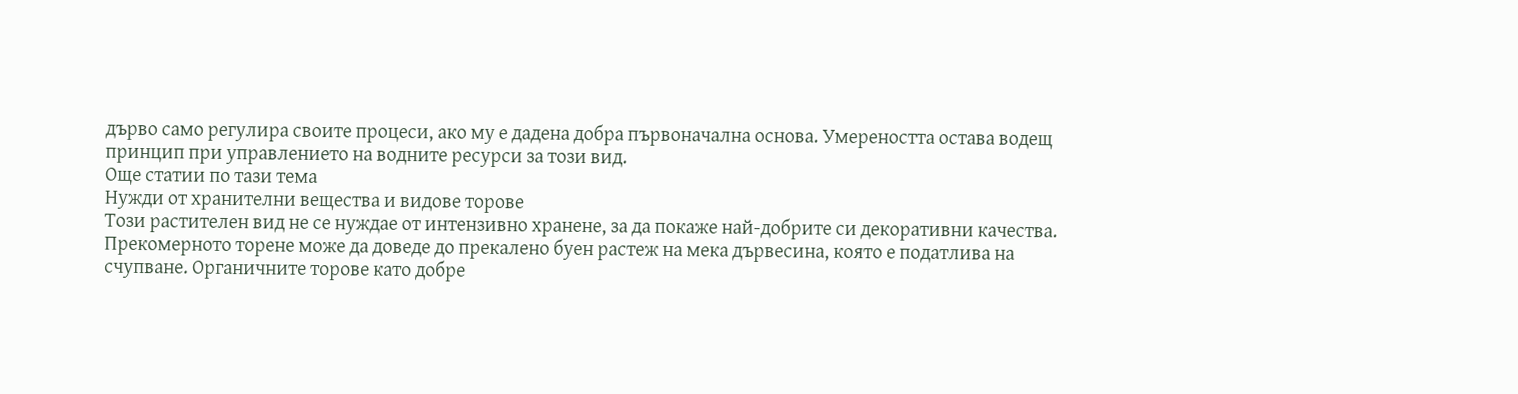дърво само регулира своите процеси, ако му е дадена добра първоначална основа. Умереността остава водещ принцип при управлението на водните ресурси за този вид.
Още статии по тази тема
Нужди от хранителни вещества и видове торове
Този растителен вид не се нуждае от интензивно хранене, за да покаже най-добрите си декоративни качества. Прекомерното торене може да доведе до прекалено буен растеж на мека дървесина, която е податлива на счупване. Органичните торове като добре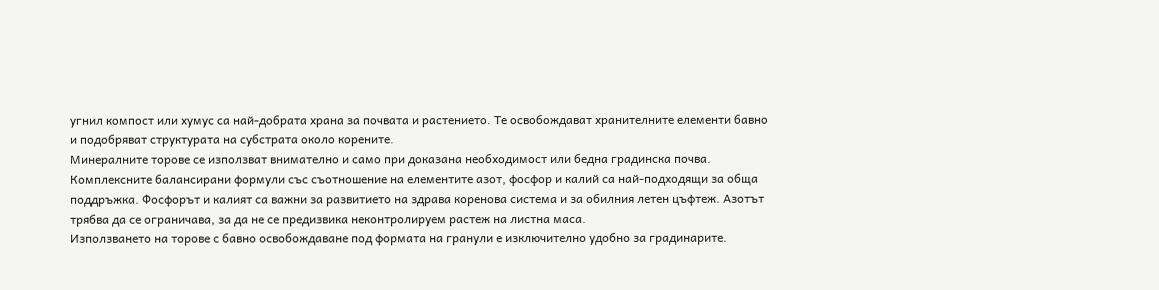угнил компост или хумус са най-добрата храна за почвата и растението. Те освобождават хранителните елементи бавно и подобряват структурата на субстрата около корените.
Минералните торове се използват внимателно и само при доказана необходимост или бедна градинска почва. Комплексните балансирани формули със съотношение на елементите азот, фосфор и калий са най-подходящи за обща поддръжка. Фосфорът и калият са важни за развитието на здрава коренова система и за обилния летен цъфтеж. Азотът трябва да се ограничава, за да не се предизвика неконтролируем растеж на листна маса.
Използването на торове с бавно освобождаване под формата на гранули е изключително удобно за градинарите.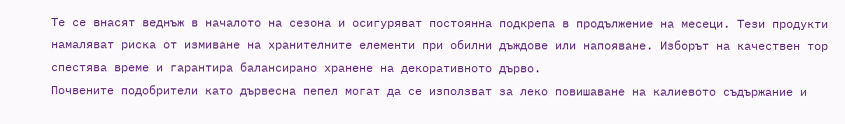Те се внасят веднъж в началото на сезона и осигуряват постоянна подкрепа в продължение на месеци. Тези продукти намаляват риска от измиване на хранителните елементи при обилни дъждове или напояване. Изборът на качествен тор спестява време и гарантира балансирано хранене на декоративното дърво.
Почвените подобрители като дървесна пепел могат да се използват за леко повишаване на калиевото съдържание и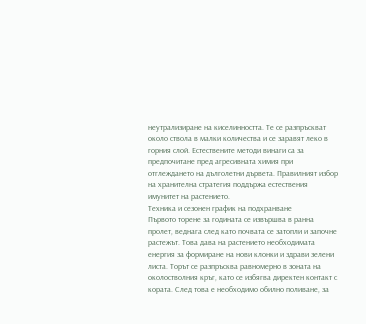неутрализиране на киселинността. Те се разпръскват около ствола в малки количества и се заравят леко в горния слой. Естествените методи винаги са за предпочитане пред агресивната химия при отглеждането на дълголетни дървета. Правилният избор на хранителна стратегия поддържа естествения имунитет на растението.
Техника и сезонен график на подхранване
Първото торене за годината се извършва в ранна пролет, веднага след като почвата се затопли и започне растежът. Това дава на растението необходимата енергия за формиране на нови клонки и здрави зелени листа. Торът се разпръсква равномерно в зоната на околостволния кръг, като се избягва директен контакт с кората. След това е необходимо обилно поливане, за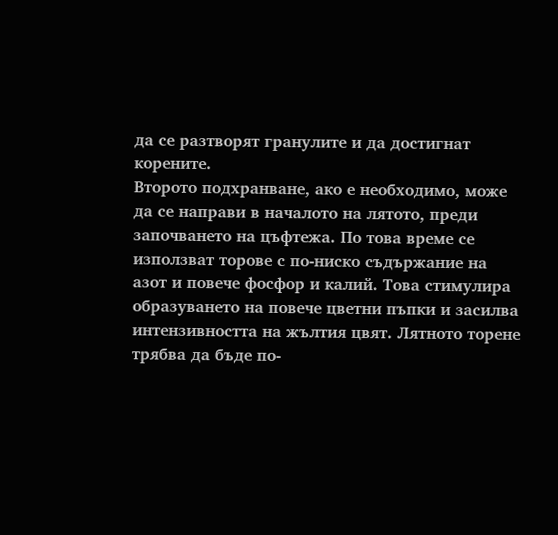да се разтворят гранулите и да достигнат корените.
Второто подхранване, ако е необходимо, може да се направи в началото на лятото, преди започването на цъфтежа. По това време се използват торове с по-ниско съдържание на азот и повече фосфор и калий. Това стимулира образуването на повече цветни пъпки и засилва интензивността на жълтия цвят. Лятното торене трябва да бъде по-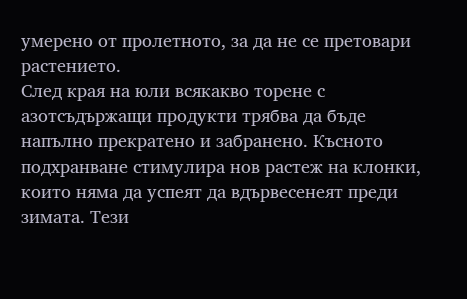умерено от пролетното, за да не се претовари растението.
След края на юли всякакво торене с азотсъдържащи продукти трябва да бъде напълно прекратено и забранено. Късното подхранване стимулира нов растеж на клонки, които няма да успеят да вдървесенеят преди зимата. Тези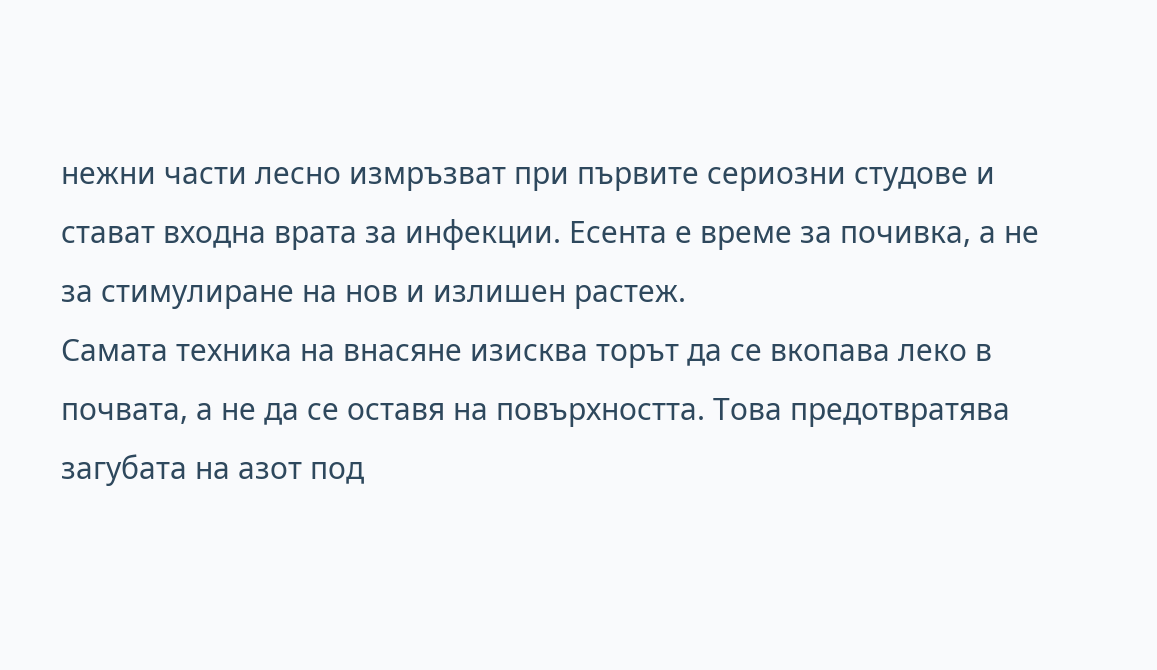нежни части лесно измръзват при първите сериозни студове и стават входна врата за инфекции. Есента е време за почивка, а не за стимулиране на нов и излишен растеж.
Самата техника на внасяне изисква торът да се вкопава леко в почвата, а не да се оставя на повърхността. Това предотвратява загубата на азот под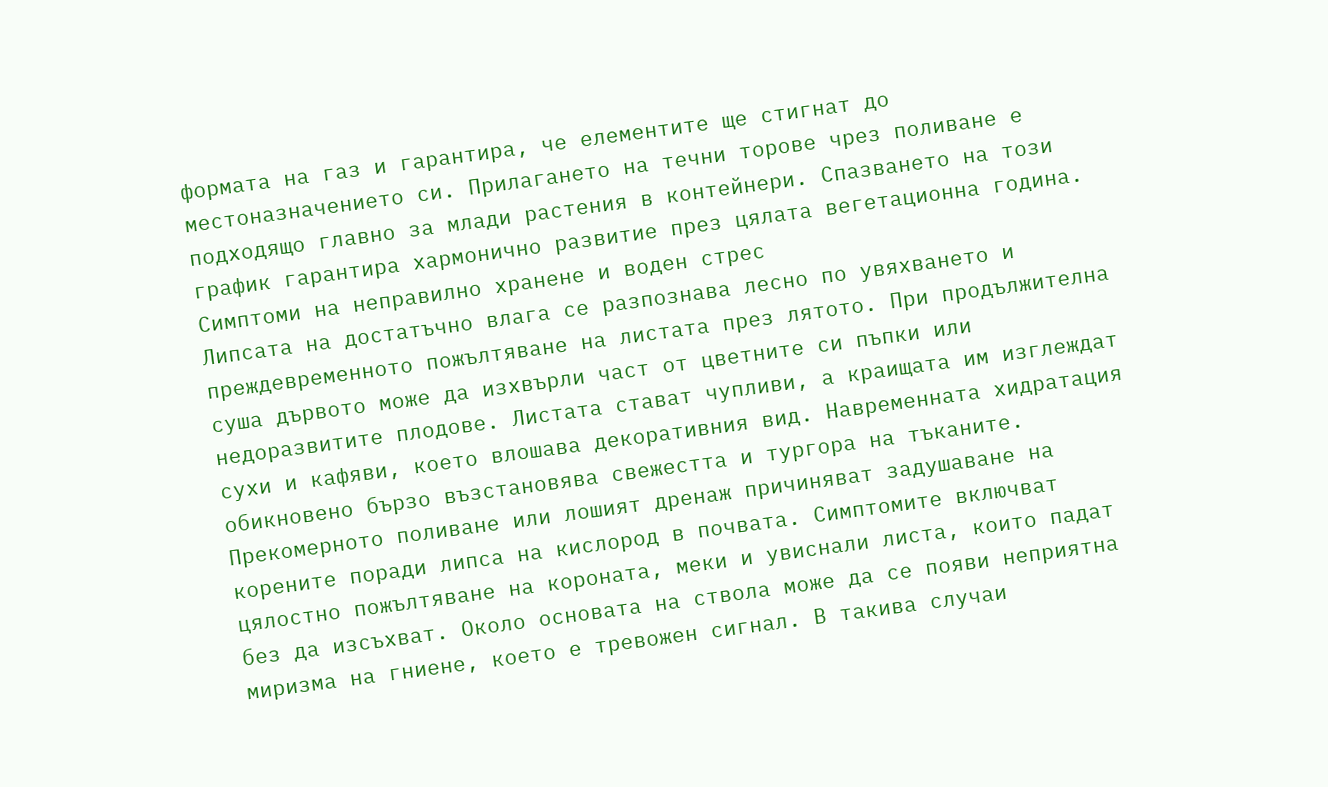формата на газ и гарантира, че елементите ще стигнат до местоназначението си. Прилагането на течни торове чрез поливане е подходящо главно за млади растения в контейнери. Спазването на този график гарантира хармонично развитие през цялата вегетационна година.
Симптоми на неправилно хранене и воден стрес
Липсата на достатъчно влага се разпознава лесно по увяхването и преждевременното пожълтяване на листата през лятото. При продължителна суша дървото може да изхвърли част от цветните си пъпки или недоразвитите плодове. Листата стават чупливи, а краищата им изглеждат сухи и кафяви, което влошава декоративния вид. Навременната хидратация обикновено бързо възстановява свежестта и тургора на тъканите.
Прекомерното поливане или лошият дренаж причиняват задушаване на корените поради липса на кислород в почвата. Симптомите включват цялостно пожълтяване на короната, меки и увиснали листа, които падат без да изсъхват. Около основата на ствола може да се появи неприятна миризма на гниене, което е тревожен сигнал. В такива случаи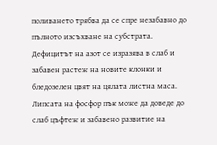поливането трябва да се спре незабавно до пълното изсъхване на субстрата.
Дефицитът на азот се изразява в слаб и забавен растеж на новите клонки и бледозелен цвят на цялата листна маса. Липсата на фосфор пък може да доведе до слаб цъфтеж и забавено развитие на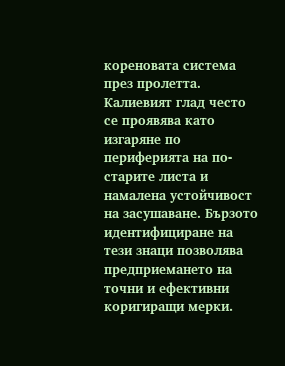кореновата система през пролетта. Калиевият глад често се проявява като изгаряне по периферията на по-старите листа и намалена устойчивост на засушаване. Бързото идентифициране на тези знаци позволява предприемането на точни и ефективни коригиращи мерки.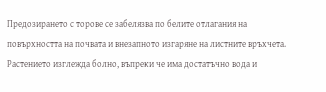Предозирането с торове се забелязва по белите отлагания на повърхността на почвата и внезапното изгаряне на листните връхчета. Растението изглежда болно, въпреки че има достатъчно вода и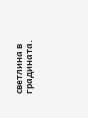светлина в градината.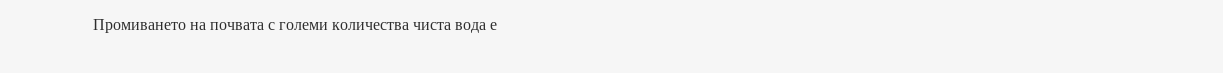Промиването на почвата с големи количества чиста вода е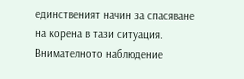единственият начин за спасяване на корена в тази ситуация. Внимателното наблюдение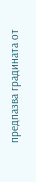предпазва градината от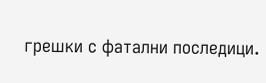грешки с фатални последици.